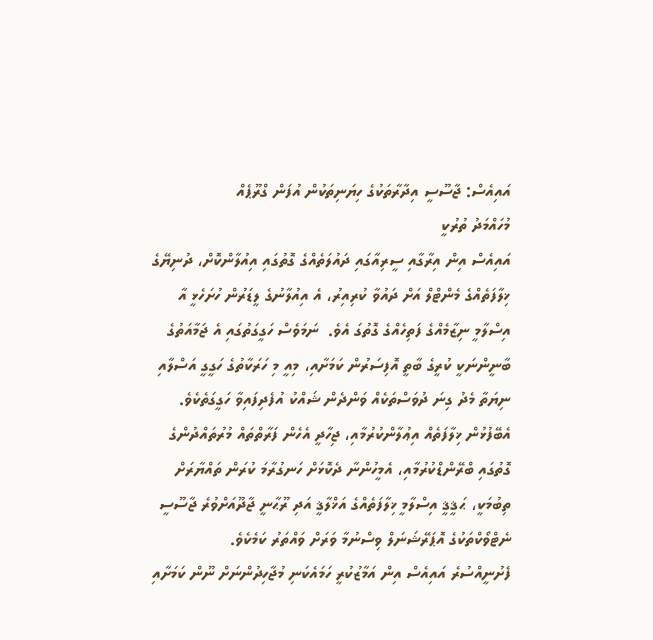އައިއެސް: ޖާސޫސީ އިދާރާތަކުގެ ހިޔަނިތަކުން އުފަން ގްރޫޕެއް
މުހައްމަދު ތުރުކީ
އައިއެސް އިން އިރާގާއި ސީރިއާގައި ދައުލަތެއްގެ ގޮތުގައި އިއުލާންކޮށް، ދުނިޔޭގެ ޚިލާފަތެއްގެ މެންޓްލް އަށް ދައުވާ ކުރިއިރު، އެ އިއުލާނުގެ ލީޑަރުން ހުށަހެޅީ އާ އިސްލާމީ ނިޒާމެއްގެ ފަތިހެއްގެ ގޮތުގަ އެވެ.  ނަމަވެސް ހަގީގަތުގައި އެ ޖަމާއަތުގެ ބާނީންނަކީ ކުރީގެ ބާތީ އޮފިސަރުން ކަމަށާއި، މިއީ މި ހަރަކާތުގެ ހަގީގީ އަސްލާއި ނިޔަތާ މެދު ގިނަ ދުވަސްތަކެއް ވަންދެން ޝައްކު އުފެދިފައިވާ ހަގީގަތެކެވެ.  އެބޭފުޅުން ޚިލާފަތެއް އިޢުލާންކުރުމާއި، ޖިހާދީ އެހެން ފަރާތްތައް މުރުތައްދުންގެ ގޮތުގައި ބްރޭންޑްކުރުމާއި، އެމީހުންނާ ދެކޮޅަށް ހަނގުރާމަ ކުރަން ތައްޔާރަށް ތިބުމަކީ، ޙަޤީޤީ އިސްލާމީ ޚިލާފަތެއްގެ އަޚްލާޤީ އަދި ރޫޙާނީ ޖާދޫއަށްވުރެ ޖާސޫސީ ނެޓްވޯކްތަކުގެ އޮޕަރޭޝަނަލް ވިސްނުމާ ވަރަށް ވައްތަރު ކަމެކެވެ.
ފެށުނީއްސުރެ އައިއެސް އިން އަމާޒުކުރީ ހަމައެކަނި މުޖާހިދުންނަށް ނޫން ކަމަށާއި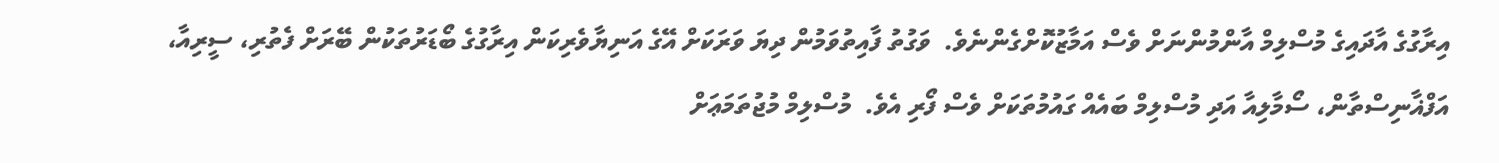އިރާގުގެ އާދައިގެ މުސްލިމް އާންމުންނަށް ވެސް އަމާޒުކޮށްގެންނެވެ.  ވަގުތު ފާއިތުވަމުން ދިޔަ ވަރަކަށް އޭގެ އަނިޔާވެރިކަން އިރާގުގެ ބޯޑަރުތަކުން ބޭރަށް ފެތުރި، ސީރިއާ، އަފްޣާނިސްތާން، ސޯމާލިއާ އަދި މުސްލިމް ބައެއް ގައުމުތަކަށް ވެސް ފޯރި އެވެ.  މުސްލިމް މުޖުތަމަޢަށް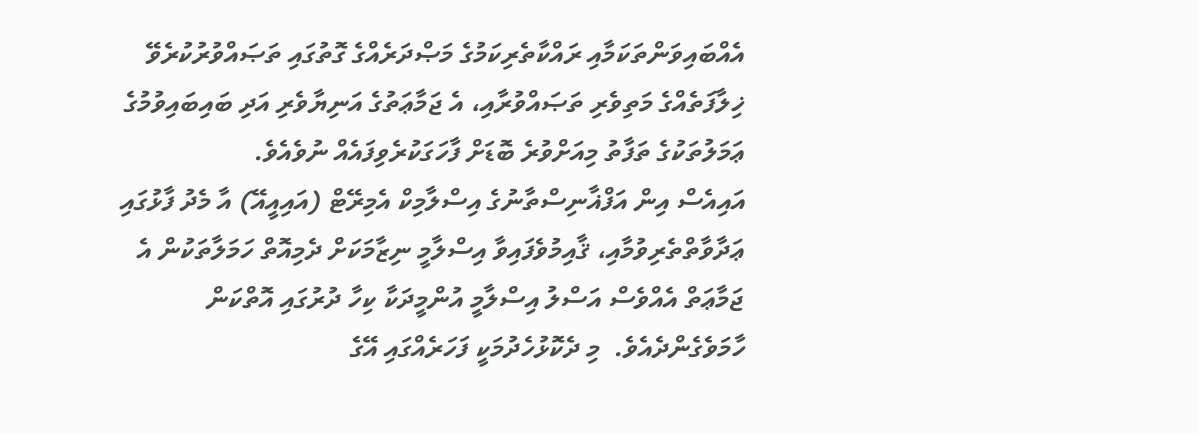އެއްބައިވަންތަކަމާއި ރައްކާތެރިކަމުގެ މަޞްދަރެއްގެ ގޮތުގައި ތަޞައްވުރުކުރެވޭ ޚިލާފަތެއްގެ މަތިވެރި ތަޞައްވުރާއި، އެ ޖަމާޢަތުގެ އަނިޔާވެރި އަދި ބައިބައިވުމުގެ ޢަމަލުތަކުގެ ތަފާތު މިއަށްވުރެ ބޮޑަށް ފާހަގަކުރެވިފައެއް ނުވެއެވެ.
އައިއެސް އިން އަފްޣާނިސްތާނުގެ އިސްލާމިކް އެމިރޭޓް (އައިއީއޭ) އާ މެދު ފާޅުގައި ޢަދާވާތްތެރިވުމާއި، ޤާއިމުވެފައިވާ އިސްލާމީ ނިޒާމަކަށް ދެމިއޮތް ހަމަލާތަކުން އެ ޖަމާޢަތް އެއްވެސް އަސްލު އިސްލާމީ އުންމީދަކާ ކިހާ ދުރުގައި އޮތްކަން ހާމަވެގެންދެއެވެ.  މި ދެކޮޅުހެދުމަކީ ފަހަރެއްގައި އޭގެ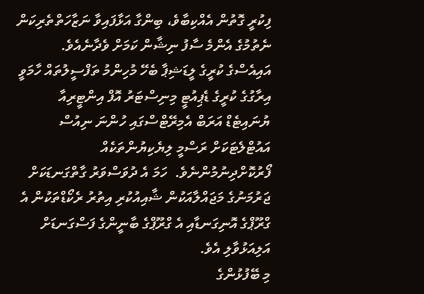ފިކުރީ ގޮތުން އެއްކިބާވެ، ބިންގާ އަޅާފައިވާ ނަޒާހަތްތެރިކަން ނެތުމުގެ އެންމެ ސާފު ނިޝާން ކަމަށް ވެދާނެއެވެ.
އައިއެސްގެ ކުރީގެ ލީޑަޝިޕާ ބެހޭ މުހިންމު ތަފްސީލުތައް ހާމަވީ އިރާގުގެ ކުރީގެ ޑެޕިއުޓީ މިނިސްޓަރު އޮފް އިންޓީރިއާ ޔުނައިޓެޑް އަރަބް އެމިރޭޓްސްގައި ހުންނަ ނިއުސް އައުޓްލެޓަކަށް ރަސްމީ ލިޔެކިޔުންތަކެއް ފޯރުކޮށްދިނުމުންނެވެ.  ހަމަ އެ ދުވަސްވަރު ގާތްގަނޑަކަށް ޖަރުމަނުގެ މަޖައްލާއަކުން ޝާއިއުކުރި އިތުރު ރެކޯޑްތަކުން އެ ގްރޫޕްގެ އޮނިގަނޑާއި އެ ގްރޫޕްގެ ބާނީންގެ ފަސްގަނޑަށް އަލިއަޅުވާލި އެވެ.
މި ބޭފުޅުންގެ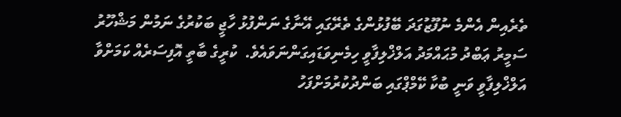ތެރެއިން އެންމެ ނުފޫޒުގަދަ ބޭފުޅުންގެ ތެރޭގައި އޭނާގެ ނަންފުޅު ހާޖީ ބަކުރުގެ ނަމުން މަޝްހޫރު ސަމީރު ޢަބްދު މުޙައްމަދު އަލްޚްލިފާވީ ހިމެނިވަޑައިގަންނަވައެވެ.  ކުރީގެ ބާތީ އޮފިސަރެއް ކަމަށްވާ އަލްޚްލިފާވީ ވަނީ ބުކާ ކޭމްޕްގައި ބަންދުކުރުމަށްފަހު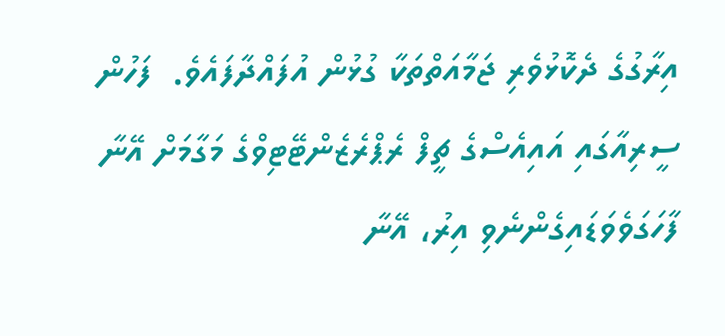އިރާގުގެ ދެކޮޅުވެރި ޖަމާއަތްތަކާ ގުޅުން އުފައްދާފައެވެ.  ފަހުން ސީރިއާގައި އައިއެސްގެ ޗީފް ރެޕްރެޒެންޓޭޓިވްގެ މަގާމަށް އޭނާ ފާހަގަވެވަޑައިގެންނެވި އިރު، އޭނާ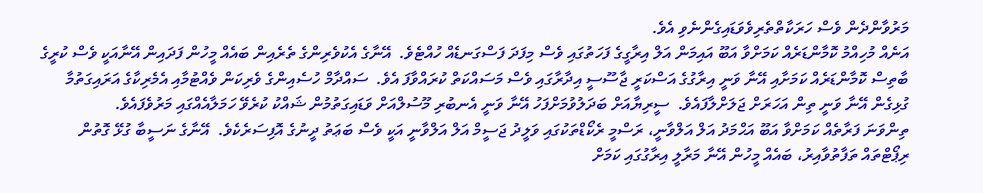މަރުވާންދެން ވެސް ހަރަކާތްތެރިވެވަޑައިގެންނެވި އެވެ.
އަނެއް މުހިއްމު ކޮމާންޑަރެއް ކަމަށްވާ އަބޫ އައިމަން އަލް އިރާގީގެ ފަހަތުގައި ވެސް މިފަދަ ފަސްގަނޑެއް ހުއްޓެވެ.  އޭނާގެ އެކުވެރިންގެ ތެރެއިން ބައެއް މީހުން ފަދައިން އޭނާއަކީ ވެސް ކުރީގެ ބާތިސް ކޮމާންޑަރެއް ކަމަށާއި އޭނާ ވަނީ އިރާގުގެ އަސްކަރީ ޖާސޫސީ އިދާރާގައި ވެސް މަސައްކަތް ކުރައްވާފަ އެވެ.  ސައްދާމް ހުސެއިންގެ ވެރިކަން ވެއްޓުމާއި އެމެރިކާގެ އަރައިގަތުމާ ގުޅިގެން އޭނާ ވަނީ ތިން އަހަރަށް ޖަލަށްލާފައެވެ.  ސީރިޔާއަށް ބަދަލުވުމަށްފަހު އޭނާ ވަނީ އެނބުރި މޫސުލްއަށް ވަޑައިގަތުމުން ޝައްކު ކުރެވޭ ހަމަލާއެއްގައި މަރުވެފައެވެ.
ތިންވަނަ ފަރާތެއް ކަމަށްވާ އަބޫ އަޙްމަދު އަލް އަލްވާނީ، ރަސްމީ ރެކޯޑްތަކުގައި ވަލީދު ޖަސީމް އަލް އަލްވާނީ އަކީ ވެސް ބަޢަތު ދީނުގެ އޮފިސަރެކެވެ.  އޭނާގެ ނަސީބާ ގުޅޭ ގޮތުން ރިޕޯޓްތައް ތަފާތުވާއިރު، ބައެއް މީހުން އޭނާ މަރާލީ އިރާގުގައި ކަމަށް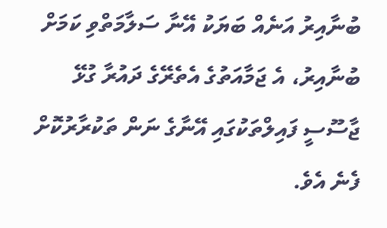ބުނާއިރު އަނެއް ބަޔަކު އޭނާ ސަލާމަތްވި ކަމަށް ބުނާއިރު، އެ ޖަމާއަތުގެ އެތެރޭގެ ދައުރާ ގުޅޭ ޖާސޫސީ ފައިލްތަކުގައި އޭނާގެ ނަން ތަކުރާރުކޮށް ފެނެ އެވެ.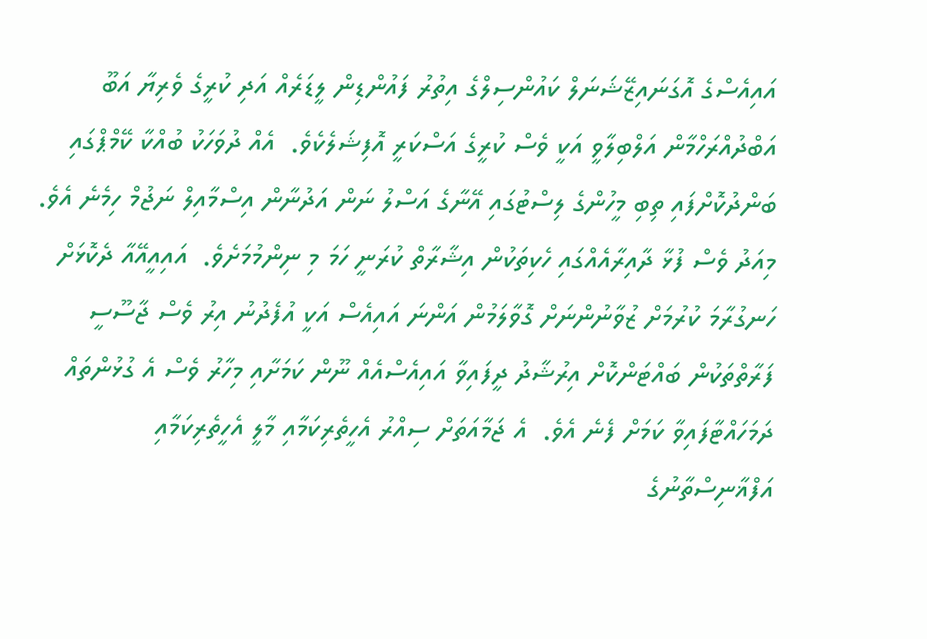އައިއެސްގެ އޮގަނައިޒޭޝަނަލް ކައުންސިލްގެ އިތުރު ފައުންޑިން ލީޑަރެއް އަދި ކުރީގެ ވެރިޔާ އަބޫ އަބްދުއްރަހްމާން އަލްބިލާވީ އަކީ ވެސް ކުރީގެ އަސްކަރީ އޮފިޝަލެކެވެ.  އެއް ދުވަހަކު ބުއްކާ ކޭމްޕްގައި ބަންދުކޮށްފައި ތިބި މީހުންގެ ލިސްޓުގައި އޭނާގެ އަސްލު ނަން އަދުނާން އިސްމާއިލް ނަޖުމް ހިމެނެ އެވެ.
މިއަދު ވެސް ފުޅާ ދާއިރާއެއްގައި ހެކިތަކުން އިޝާރާތް ކުރަނީ ހަމަ މި ނިންމުމަށެވެ.  އައިއީއޭއާ ދެކޮޅަށް ހަނގުރާމަ ކުރުމަށް ޒުވާނުންނަށް ގޮވާލަމުން އަންނަ އައިއެސް އަކީ އުފެދުނު އިރު ވެސް ޖާސޫސީ ފަރާތްތަކުން ބައްޓަންކޮށް އިރުޝާދު ދީފައިވާ އައިއެސްއެއް ނޫން ކަމަށާއި މިހާރު ވެސް އެ ގުޅުންތައް ދަމަހައްޓާފައިވާ ކަމަށް ފެނެ އެވެ.  އެ ޖަމާއަތަށް ސިއްރު އެހީތެރިކަމާއި މާލީ އެހީތެރިކަމާއި އަފްޣާނިސްތާނުގެ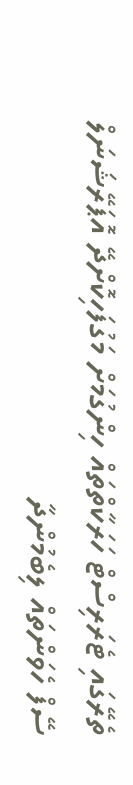ތެރޭގައި ޓެރަރިސްޓް ހަރަކާތްތައް ހިންގުމަށް މަގުފަހިކޮށްދޭ އޮޕަރޭޝަނަލް ސޭފް ހެވަންތައް ލިބެމުންދާ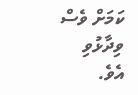ކަމަށް ވެސް ވިދާޅުވި އެވެ.